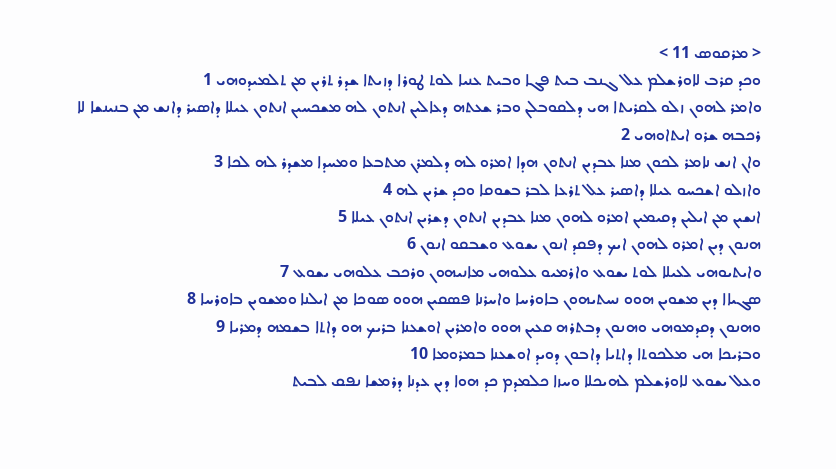< ܡܪܩܘܣ 11 >
ܘܟܕ ܩܪܒ ܠܐܘܪܫܠܡ ܥܠ ܓܢܒ ܒܝܬ ܦܓܐ ܘܒܝܬ ܥܢܝܐ ܠܘܬ ܛܘܪܐ ܕܙܝܬܐ ܫܕܪ ܬܪܝܢ ܡܢ ܬܠܡܝܕܘܗܝ 1
ܘܐܡܪ ܠܗܘܢ ܙܠܘ ܠܩܪܝܬܐ ܗܝ ܕܠܩܘܒܠܢ ܘܒܪ ܫܥܬܗ ܕܥܐܠܝܢ ܐܢܬܘܢ ܠܗ ܡܫܟܚܝܢ ܐܢܬܘܢ ܥܝܠܐ ܕܐܤܝܪ ܕܐܢܫ ܡܢ ܒܢܝܢܫܐ ܠܐ ܪܟܒܗ ܫܪܘ ܐܝܬܐܘܗܝ 2
ܘܐܢ ܐܢܫ ܢܐܡܪ ܠܟܘܢ ܡܢܐ ܥܒܕܝܢ ܐܢܬܘܢ ܗܕܐ ܐܡܪܘ ܠܗ ܕܠܡܪܢ ܡܬܒܥܐ ܘܡܚܕܐ ܡܫܕܪ ܠܗ ܠܟܐ 3
ܘܐܙܠܘ ܐܫܟܚܘ ܥܝܠܐ ܕܐܤܝܪ ܥܠ ܬܪܥܐ ܠܒܪ ܒܫܘܩܐ ܘܟܕ ܫܪܝܢ ܠܗ 4
ܐܢܫܝܢ ܡܢ ܐܝܠܝܢ ܕܩܝܡܝܢ ܐܡܪܘ ܠܗܘܢ ܡܢܐ ܥܒܕܝܢ ܐܢܬܘܢ ܕܫܪܝܢ ܐܢܬܘܢ ܥܝܠܐ 5
ܗܢܘܢ ܕܝܢ ܐܡܪܘ ܠܗܘܢ ܐܝܟ ܕܦܩܕ ܐܢܘܢ ܝܫܘܥ ܘܫܒܩܘ ܐܢܘܢ 6
ܘܐܝܬܝܘܗܝ ܠܥܝܠܐ ܠܘܬ ܝܫܘܥ ܘܐܪܡܝܘ ܥܠܘܗܝ ܡܐܢܝܗܘܢ ܘܪܟܒ ܥܠܘܗܝ ܝܫܘܥ 7
ܤܓܝܐܐ ܕܝܢ ܡܫܘܝܢ ܗܘܘ ܢܚܬܝܗܘܢ ܒܐܘܪܚܐ ܘܐܚܪܢܐ ܦܤܩܝܢ ܗܘܘ ܤܘܟܐ ܡܢ ܐܝܠܢܐ ܘܡܫܘܝܢ ܒܐܘܪܚܐ 8
ܘܗܢܘܢ ܕܩܕܡܘܗܝ ܘܗܢܘܢ ܕܒܬܪܗ ܩܥܝܢ ܗܘܘ ܘܐܡܪܝܢ ܐܘܫܥܢܐ ܒܪܝܟ ܗܘ ܕܐܬܐ ܒܫܡܗ ܕܡܪܝܐ 9
ܘܒܪܝܟܐ ܗܝ ܡܠܟܘܬܐ ܕܐܬܝܐ ܕܐܒܘܢ ܕܘܝܕ ܐܘܫܥܢܐ ܒܡܪܘܡܐ 10
ܘܥܠ ܝܫܘܥ ܠܐܘܪܫܠܡ ܠܗܝܟܠܐ ܘܚܙܐ ܟܠܡܕܡ ܟܕ ܗܘܐ ܕܝܢ ܥܕܢܐ ܕܪܡܫܐ ܢܦܩ ܠܒܝܬ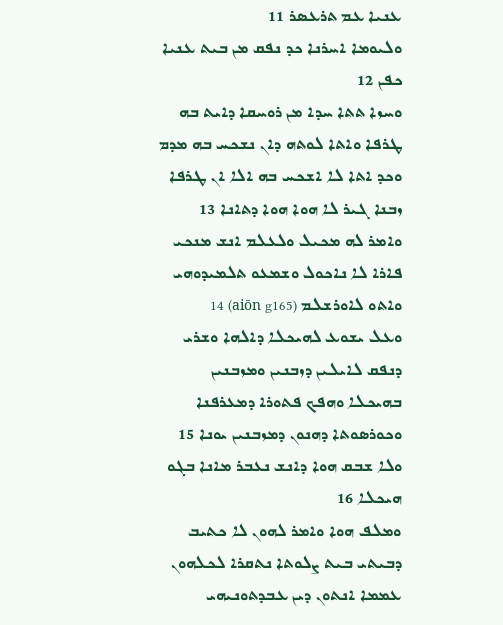ܥܢܝܐ ܥܡ ܬܪܥܤܪ 11
ܘܠܝܘܡܐ ܐܚܪܢܐ ܟܕ ܢܦܩ ܡܢ ܒܝܬ ܥܢܝܐ ܟܦܢ 12
ܘܚܙܐ ܬܬܐ ܚܕܐ ܡܢ ܪܘܚܩܐ ܕܐܝܬ ܒܗ ܛܪܦܐ ܘܐܬܐ ܠܘܬܗ ܕܐܢ ܢܫܟܚ ܒܗ ܡܕܡ ܘܟܕ ܐܬܐ ܠܐ ܐܫܟܚ ܒܗ ܐܠܐ ܐܢ ܛܪܦܐ ܙܒܢܐ ܓܝܪ ܠܐ ܗܘܐ ܗܘܐ ܕܬܐܢܐ 13
ܘܐܡܪ ܠܗ ܡܟܝܠ ܘܠܥܠܡ ܐܢܫ ܡܢܟܝ ܦܐܪܐ ܠܐ ܢܐܟܘܠ ܘܫܡܥܘ ܬܠܡܝܕܘܗܝ ܘܐܬܘ ܠܐܘܪܫܠܡ (aiōn g165) 14
ܘܥܠ ܝܫܘܥ ܠܗܝܟܠܐ ܕܐܠܗܐ ܘܫܪܝ ܕܢܦܩ ܠܐܝܠܝܢ ܕܙܒܢܝܢ ܘܡܙܒܢܝܢ ܒܗܝܟܠܐ ܘܗܦܟ ܦܬܘܪܐ ܕܡܥܪܦܢܐ ܘܟܘܪܤܘܬܐ ܕܗܢܘܢ ܕܡܙܒܢܝܢ ܝܘܢܐ 15
ܘܠܐ ܫܒܩ ܗܘܐ ܕܐܢܫ ܢܥܒܪ ܡܐܢܐ ܒܓܘ ܗܝܟܠܐ 16
ܘܡܠܦ ܗܘܐ ܘܐܡܪ ܠܗܘܢ ܠܐ ܟܬܝܒ ܕܒܝܬܝ ܒܝܬ ܨܠܘܬܐ ܢܬܩܪܐ ܠܟܠܗܘܢ ܥܡܡܐ ܐܢܬܘܢ ܕܝܢ ܥܒܕܬܘܢܝܗܝ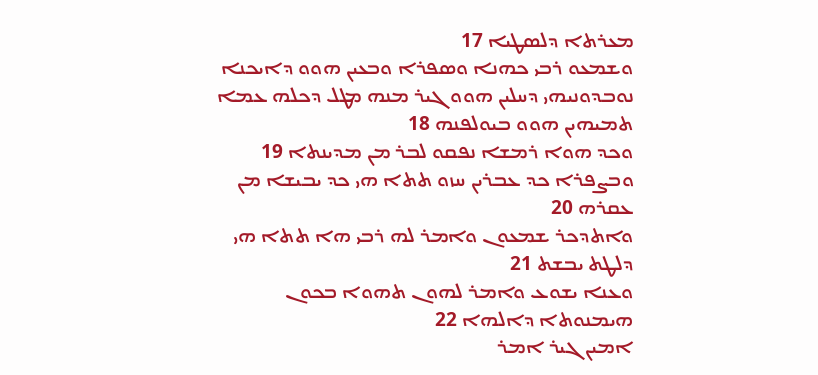ܡܥܪܬܐ ܕܠܤܛܝܐ 17
ܘܫܡܥܘ ܪܒܝ ܟܗܢܐ ܘܤܦܪܐ ܘܒܥܝܢ ܗܘܘ ܕܐܝܟܢܐ ܢܘܒܕܘܢܝܗܝ ܕܚܠܝܢ ܗܘܘ ܓܝܪ ܡܢܗ ܡܛܠ ܕܟܠܗ ܥܡܐ ܬܡܝܗܝܢ ܗܘܘ ܒܝܘܠܦܢܗ 18
ܘܟܕ ܗܘܐ ܪܡܫܐ ܢܦܩܘ ܠܒܪ ܡܢ ܡܕܝܢܬܐ 19
ܘܒܨܦܪܐ ܟܕ ܥܒܪܝܢ ܚܙܘ ܬܬܐ ܗܝ ܟܕ ܝܒܝܫܐ ܡܢ ܥܩܪܗ 20
ܘܐܬܕܟܪ ܫܡܥܘܢ ܘܐܡܪ ܠܗ ܪܒܝ ܗܐ ܬܬܐ ܗܝ ܕܠܛܬ ܝܒܫܬ 21
ܘܥܢܐ ܝܫܘܥ ܘܐܡܪ ܠܗܘܢ ܬܗܘܐ ܒܟܘܢ ܗܝܡܢܘܬܐ ܕܐܠܗܐ 22
ܐܡܝܢ ܓܝܪ ܐܡܪ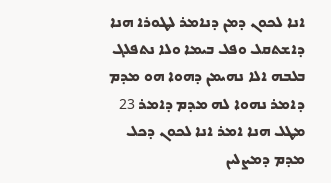ܐܢܐ ܠܟܘܢ ܕܡܢ ܕܢܐܡܪ ܠܛܘܪܐ ܗܢܐ ܕܐܫܬܩܠ ܘܦܠ ܒܝܡܐ ܘܠܐ ܢܬܦܠܓ ܒܠܒܗ ܐܠܐ ܢܗܝܡܢ ܕܗܘܐ ܗܘ ܡܕܡ ܕܐܡܪ ܢܗܘܐ ܠܗ ܡܕܡ ܕܐܡܪ 23
ܡܛܠ ܗܢܐ ܐܡܪ ܐܢܐ ܠܟܘܢ ܕܟܠ ܡܕܡ ܕܡܨܠܝܢ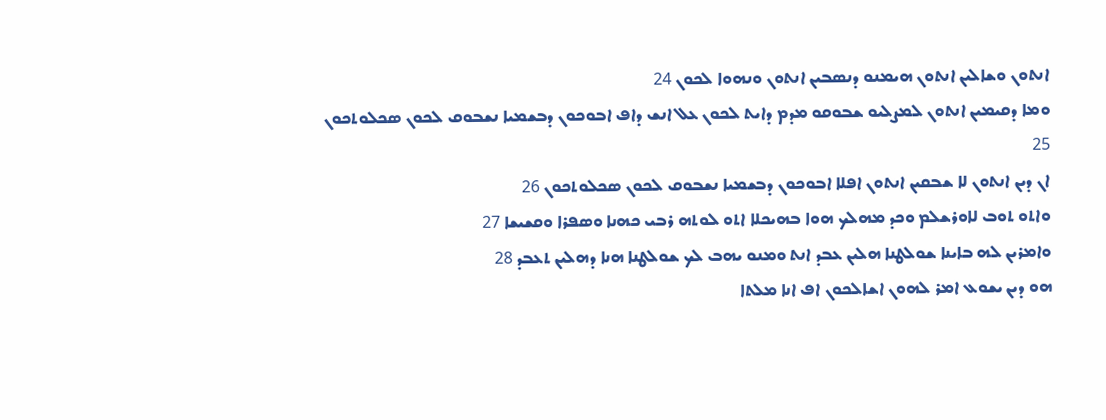ܐܢܬܘܢ ܘܫܐܠܝܢ ܐܢܬܘܢ ܗܝܡܢܘ ܕܢܤܒܝܢ ܐܢܬܘܢ ܘܢܗܘܐ ܠܟܘܢ 24
ܘܡܐ ܕܩܝܡܝܢ ܐܢܬܘܢ ܠܡܨܠܝܘ ܫܒܘܩܘ ܡܕܡ ܕܐܝܬ ܠܟܘܢ ܥܠ ܐܢܫ ܕܐܦ ܐܒܘܟܘܢ ܕܒܫܡܝܐ ܢܫܒܘܩ ܠܟܘܢ ܤܟܠܘܬܟܘܢ 25
ܐܢ ܕܝܢ ܐܢܬܘܢ ܠܐ ܫܒܩܝܢ ܐܢܬܘܢ ܐܦܠܐ ܐܒܘܟܘܢ ܕܒܫܡܝܐ ܢܫܒܘܩ ܠܟܘܢ ܤܟܠܘܬܟܘܢ 26
ܘܐܬܘ ܬܘܒ ܠܐܘܪܫܠܡ ܘܟܕ ܡܗܠܟ ܗܘܐ ܒܗܝܟܠܐ ܐܬܘ ܠܘܬܗ ܪܒܝ ܟܗܢܐ ܘܤܦܪܐ ܘܩܫܝܫܐ 27
ܘܐܡܪܝܢ ܠܗ ܒܐܝܢܐ ܫܘܠܛܢܐ ܗܠܝܢ ܥܒܕ ܐܢܬ ܘܡܢܘ ܝܗܒ ܠܟ ܫܘܠܛܢܐ ܗܢܐ ܕܗܠܝܢ ܬܥܒܕ 28
ܗܘ ܕܝܢ ܝܫܘܥ ܐܡܪ ܠܗܘܢ ܐܫܐܠܟܘܢ ܐܦ ܐܢܐ ܡܠܬܐ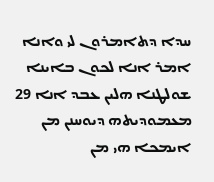ܚܕܐ ܕܬܐܡܪܘܢ ܠܝ ܘܐܢܐ ܐܡܪ ܐܢܐ ܠܟܘܢ ܒܐܝܢܐ ܫܘܠܛܢܐ ܗܠܝܢ ܥܒܕ ܐܢܐ 29
ܡܥܡܘܕܝܬܗ ܕܝܘܚܢܢ ܡܢ ܐܝܡܟܐ ܗܝ ܡܢ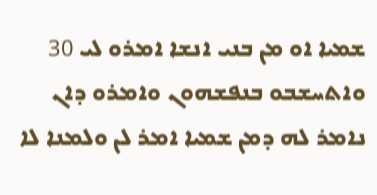ܫܡܝܐ ܐܘ ܡܢ ܒܢܝ ܐܢܫܐ ܐܡܪܘ ܠܝ 30
ܘܐܬܚܫܒܘ ܒܢܦܫܗܘܢ ܘܐܡܪܘ ܕܐܢ ܢܐܡܪ ܠܗ ܕܡܢ ܫܡܝܐ ܐܡܪ ܠܢ ܘܠܡܢܐ ܠܐ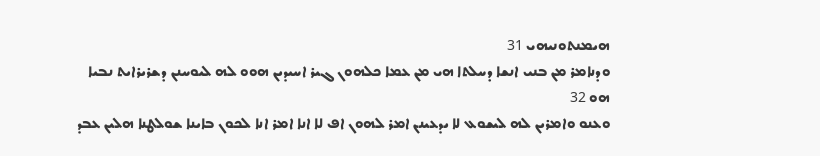ܗܝܡܢܬܘܢܝܗܝ 31
ܘܕܢܐܡܪ ܡܢ ܒܢܝ ܐܢܫܐ ܕܚܠܬܐ ܗܝ ܡܢ ܥܡܐ ܟܠܗܘܢ ܓܝܪ ܐܚܝܕܝܢ ܗܘܘ ܠܗ ܠܝܘܚܢܢ ܕܫܪܝܪܐܝܬ ܢܒܝܐ ܗܘ 32
ܘܥܢܘ ܘܐܡܪܝܢ ܠܗ ܠܝܫܘܥ ܠܐ ܝܕܥܝܢܢ ܐܡܪ ܠܗܘܢ ܐܦ ܠܐ ܐܢܐ ܐܡܪ ܐܢܐ ܠܟܘܢ ܒܐܝܢܐ ܫܘܠܛܢܐ ܗܠܝܢ ܥܒܕ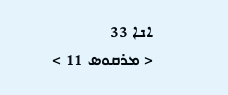ܐܢܐ 33
< ܡܪܩܘܣ 11 >